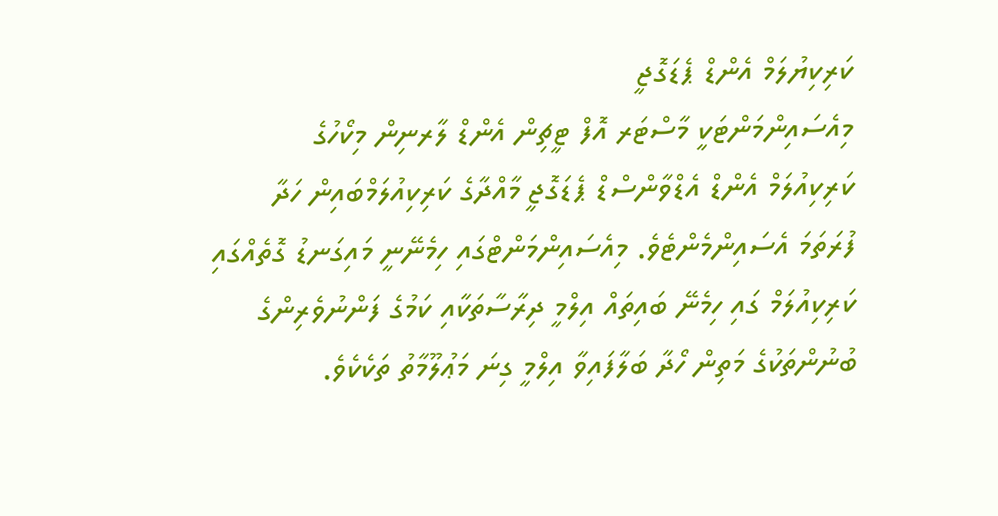ކަރިކިޔުލަމް އެންޑް ޕެޑަގޮޖީ
މިއެސައިންމަންޓަކީ މާސްޓަރ އޮފް ޓީޗިން އެންޑް ލާރނިން މިކޯހުގެ
ކަރިކިއުލަމް އެންޑް އެޑްވާންސްޑް ޕެޑަގޮޖީ މާއްދާގެ ކަރިކިއުލަމްބައިން ހަދާ
ފުރަތަމަ އެސައިންމެންޓެވެ. މިއެސައިންމަންޓްގައި ހިމެނޭނީ މައިގަނޑު ގޮތެއްގައި
ކަރިކިއުލަމް ގައި ހިމެނޭ ބައިތައް އިލްމީ ދިރާސާތަކާއި ކަމުގެ ފަންނުވެރިންގެ
ބުނުންތަކުގެ މަތިން ހޯދާ ބަލާފައިވާ އިލްމީ ގިނަ މަޢުލޫމާތު ތަކެކެވެ.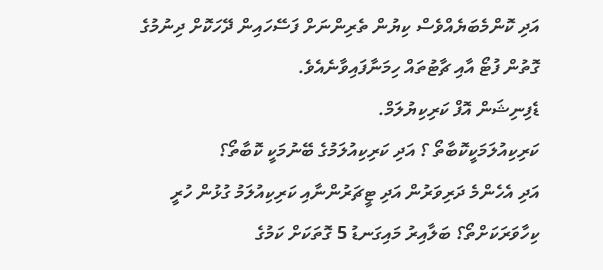އަދި ކޮންމެބަޔެއްވެސް ކިޔުން ތެރިންނަށް ފަސޭހައިން ދޭހަކޮށް ދިނުމުގެ
ގޮތުން ފުޓޯ އާއި ޗާޓުތައް ހިމަނާފައިވާނެއެވެ.
ޑެފިނިޝަން އޮފް ކަރިކިޔުލަމް.
ކަރިކިއުލަމަކީކޮބާތޯ ؟ އަދި ކަރިކިއުލަމުގެ ބޭނުމަކީ ކޮބާތޯ؟
އަދި އެހެންމެ ދަރިވަރުން އަދި ޓީޗަރުންނާއި ކަރިކިއުލަމު ގުޅުން ހުރީ
ކިހާވަރަކަށްތޯ؟ ބަލާއިރު މައިގަނޑު 5 ގޮތަކަށް ކަމުގެ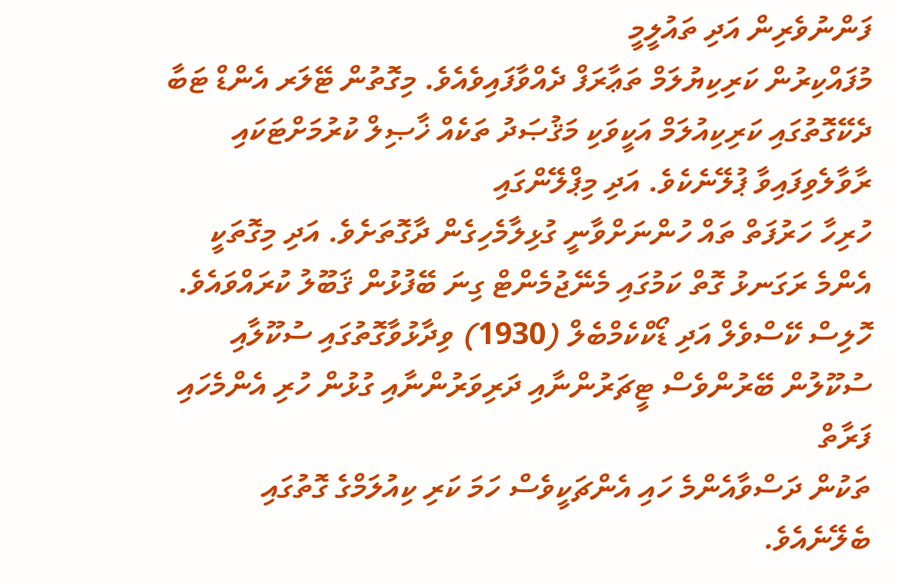ފަންނުވެރިން އަދި ތައުލީމީ
މުފައްކިރުން ކަރިކިޔުލަމް ތަޢާރަފް ދެއްވާފައިވެއެވެ. މިގޮތުން ޓޭލަރ އެންޑް ޓަބާ
ދެކޭގޮތުގައި ކަރިކިއުލަމް އަކީވަކި މަޤުޞަދު ތަކެއް ޚާޞިލް ކުރުމަށްޓަކައި ރާވާލެވިފައިވާ ޕުލޭނެކެވެ. އަދި މިޕްލޭންގައި
ހުރިހާ ހަރުފަތް ތައް ހުންނަށްވާނީ ގުޅިލާމެހިގެން ދާގޮތަށެވެ. އަދި މިގޮތަކީ
އެންމެ ރަގަނޅު ގޮތް ކަމުގައި މެނޭޖުމެންޓް ގިނަ ބޭފުޅުން ޤަބޫލު ކުރައްވައެވެ.
ހޮލިސް ކޭސްވެލް އަދި ޑޯކްކެމްބެލް (1930) ވިދާޅުވާގޮތުގައި ސުކޫލާއި
ސުކޫލުން ބޭރުންވެސް ޓީޗަރުންނާއި ދަރިވަރުންނާއި ގުޅުން ހުރި އެންމެހައި ފަރާތް
ތަކުން ދަސްވާއެންމެ ހައި އެންޗަކީވެސް ހަމަ ކަރި ކިއުލަމްގެ ގޮތުގައި ބެލޭނެއެވެ.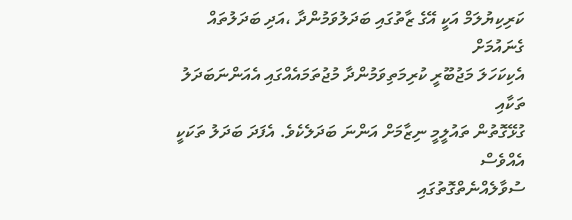ކަރިކިޔުލަމް އަކީ އޭގެ ޒާތުގައި ބަދަލުވަމުންދާ ،އަދި ބަދަލުތައް ގެނައުމަށް
އެކިކަހަލަ މަޖުބޫރީ ކުރިމަތިވަމުންދާ މުޖުތަމައެއްގައި އެއަންނަބަދަލު ތަކާއި
ގުޅޭގޮތުން ތައުލީމީ ނިޒާމަށް އަންނަ ބަދަލެކެވެ. އެފަދަ ބަދަލު ތަކަކީ އެއްވެސް
ސުވާލެއްނެތްގޮތުގައި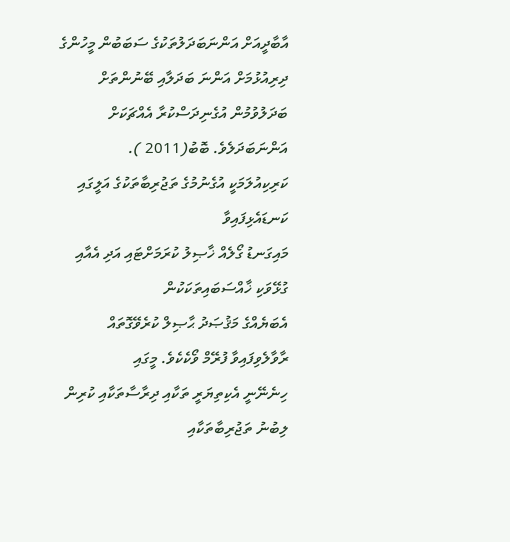އާބާދީއަށް އަންނަބަދަލުތަކުގެ ސަބަބުން މީހުންގެ
ދިރިއުޅުމަށް އަންނަ ބަދަލާއި ބޭނުންތަށް ބަދަލުވުމުން އުގެނިދަސްކުރާ އެއްޗަކަށް
އަންނަބަދަލެވެ. ބޮބު(2011 ).
ކަރިކިއުލަމަކީ އުގެނުމުގެ ތަޖުރިބާތަކުގެ އަލީގައި ކަނޑައެޅިފައިވާ
މައިގަނޑު ގޯލެއް ޚާޞިލު ކުރަމަށްޓައި އަދި އެއާއި ގުޅޭވަކި ޚާއްސަބައިތަކަކުން
އެބަޔެއްގެ މަޤުޞަދު ޙާޞިލް ކުރެވޭގޮތައް ރާވާލެވިފައިވާ ފުރޭމް ވޯކެކެވެ. މީގައި
ހިނެނޭނީ އެކިތިޔަރީ ތަކާއި ދިރާސާތަކާއި ކުރިން ލިބުނު ތަޖުރިބާތަކާއި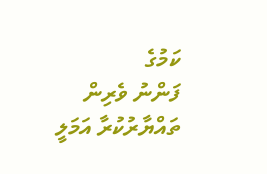ކަމުގެ
ފަންނު ވެރިން ތައްޔާރުކުރާ އަމަލީ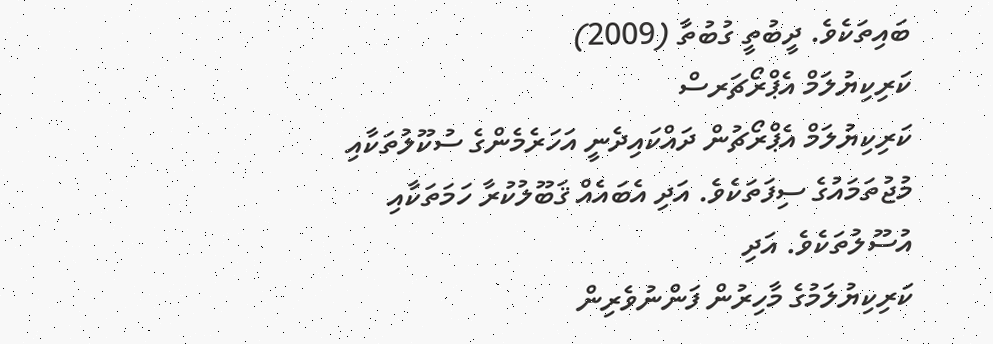ބައިތަކެވެ. ދީބުތީ ގުބުތާ (2009)
ކަރިކިޔުލަމް އެޕްރޯޗަރސް
ކަރިކިޔުލަމް އެޕްރޯޗުން ދައްކައިދެނީ އަހަރެމެންގެ ސުކޫލުތަކާއި
މުޖުތަމައުގެ ސިފަތަކެވެ. އަދި އެބައެއް ޤަބޫލުކުރާ ހަމަތަކާއި އުސޫލުތަކެވެ. އަދި
ކަރިކިޔުލަމުގެ މާހިރުން ފަންނުވެރިން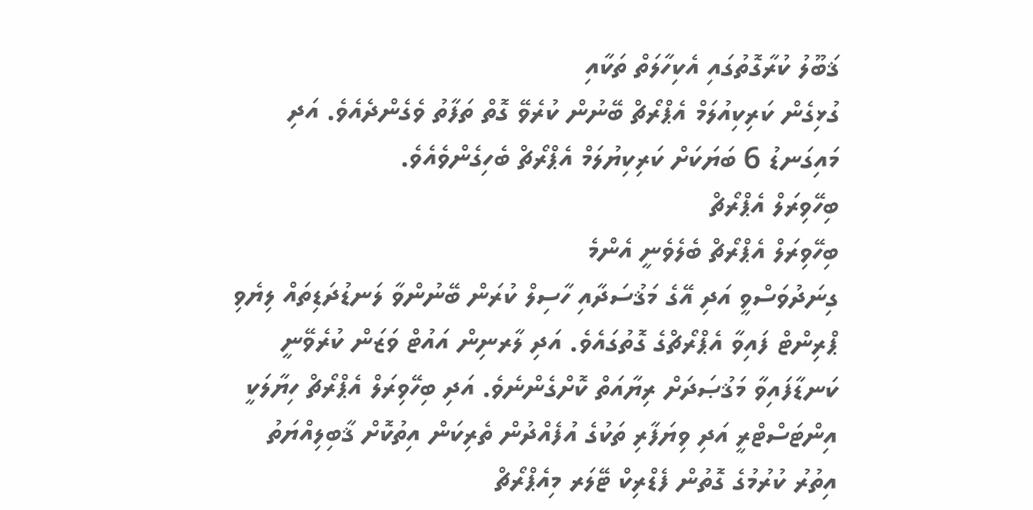ޤަބޫލު ކުރާގޮތުގައި އެކިހާލަތް ތަކާއި
ގުޅިގެން ކަރިކިއުލަމް އެޕްރޯޗް ބޭނުން ކުރެވޭ ގޮތް ތަފާތު ވެގެންދެއެވެ. އަދި
މައިގަނޑު 6 ބަޔަކަށް ކަރިކިޔުލަމް އެޕްރޯޗް ބެހިގެންވެއެވެ.
ބިހޭވިރަލް އެޕްރޯޗް
ބިހޭވިރަލް އެޕްރޯޗް ބެލެވެނީ އެންމެ
ގިނަދުވަސްވީ އަދި އޭގެ މަޤުސަދާއި ހާސިލް ކުރަން ބޭނުންވާ ލަނޑުދަޑިތައް ލިޔެވި
ޕްރިންޓް ފައިވާ އެޕްރޯޗްގެ ގޮތުގައެވެ. އަދި ލާރނިން އައުޓް ވަޒަން ކުރެވޭނީ
ކަނޑާފައިވާ މަޤުޞަދަށް ރިޔާއަތް ކޮށްގެންނެވެ. އަދި ބިހޭވިރަލް އެޕްރޯޗް ހިޔާލަކީ
އިންޓަސްޓްރީ އަދި ވިޔަފާރި ތަކުގެ އުފެއްދުން ތެރިކަން އިތުކޮށް ޤާބިލިއްޔަތު
އިތުރު ކުރުމުގެ ގޮތުން ފެޑްރިކް ޓޭލަރ މިއެޕްރޯޗް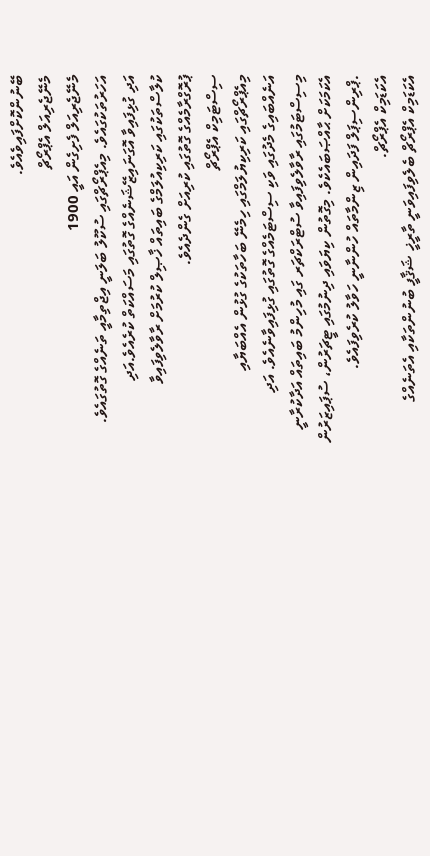ބޭނުންކޮށްފައިވެއެވެ.
މެނޭޖެރިއަލް އެޕްރޯޗް
މެނޭޖެރިއަލް ފެށިގެން އައީ 1900
އަހަރުތަކުގައެވެ. މިއެޕްރޯޗްގައި ސުކޫލު ބަލަނީ އިޖްތިމާއީ ތަނެއްގެ ގޮތުގައެވެ.
އަދި ގުޅިފައިވާ އޮގަނައިޒޭޝަނެއްގެ ގޮތުގައި މަސައްކަތް ކުރެއެވެ.އަދި
ކުލާސްތަކުގައި ކަރިކިއުލަމްގެ ބައިތައް ޚާޞިލް ކުރުމަށް ރާވާލެވިފައިވާ
ޕުރޮގްރާމެއްގެ ގޮތުގައި ކުރިއަށް ގެންދެއެވެ.
ސިސްޓަމިކް އެޕްރޯޗް
މިއެޕްރޯޗްގައި ކަރިކިޔުލަމްގައި ހިމެނޭ ބަހާތަކުގެ ގުޅުން އެއްބަޔާއި
އަނެއްބައިގެ މެދުގައި ވަކި ސިސްޓަމެއްގެ ގޮތުގައި ގުޅިފައިވާނެއެވެ. އަދި
މިސިސްޓަމުގައި ރާވާލެވިފައިވާ ސުޓްރަކްޗަރ ގައި މުހިންމު ބައިތައް އަދާކުރާނީ
އެކަމަކަށް ޙާއްޞަބައެކެވެ. މިގޮތުން ކިޔަވައި ދިނުމުގައި ޓީޗަރުން، ސުޕައިޒަރުން
.ޕްރިންސިޕަލް ފަދައިން ޒިންމާތައް ހުންނާނީ ހަވާލު ކުރެވިފައެވެ.
އެކަޑަމިކް އެޕްރޯޗް.
އެކަޑަމިކް އެޕްރޯޗް ބެލެވިފައިވަނީ ތާރީޚީ ޝަޤާފީ ބުނުންތަކާއި އެތަނެއްގެ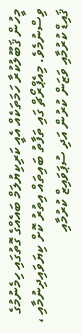މީހުން ޤަބޫލުކުރާ ހަމަތަކެއް އެއީ ކަރިކިޔުލަމް ބައެއްގެ ގޮތުގައި ހިމެނުމުގެ
ވިސްނުމެވެ. މިއެޕްރޯޗް ގައި ތަފާތު ބައިތައް އިތުރު ކޮށް ކިޔަވައިދިނުމާއި ،
ޤައިޑް ކުރުމާއި ވަޒަން ކުރުން އަދި ސުޕަވައިޒް ކުރުމާއި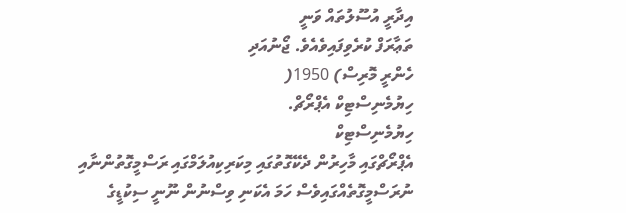އިދާރީ އުސޫލުތައް ވަނީ
ތަޢާރަފް ކުރެވިފައިވެއެވެ. ޖޯނުއަދި
ހެންރީ މޮރިސް) 1950(
ހިޔުމެނިސްޓިކް އެޕްރޯޗް.
ހިޔުމެނިސްޓިކް
އެޕްރޯޗްގައި މާހިރުން ދެކޭގޮތުގައި މިކަރިކިއުލަމްގައި ރަސްމީގޮތުންނާއި
ނުރަސްމީގޮތެއްގައިވެސް ހަމަ އެކަނި ވިސްނުން ނޫނީ ސިކުޑީގެ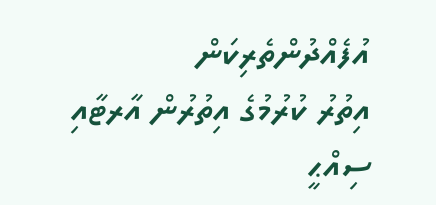އުފެއްދުންތެރިކަން
އިތުރު ކުރުމުގެ އިތުރުން އާރޓާއި ސިއްޙީ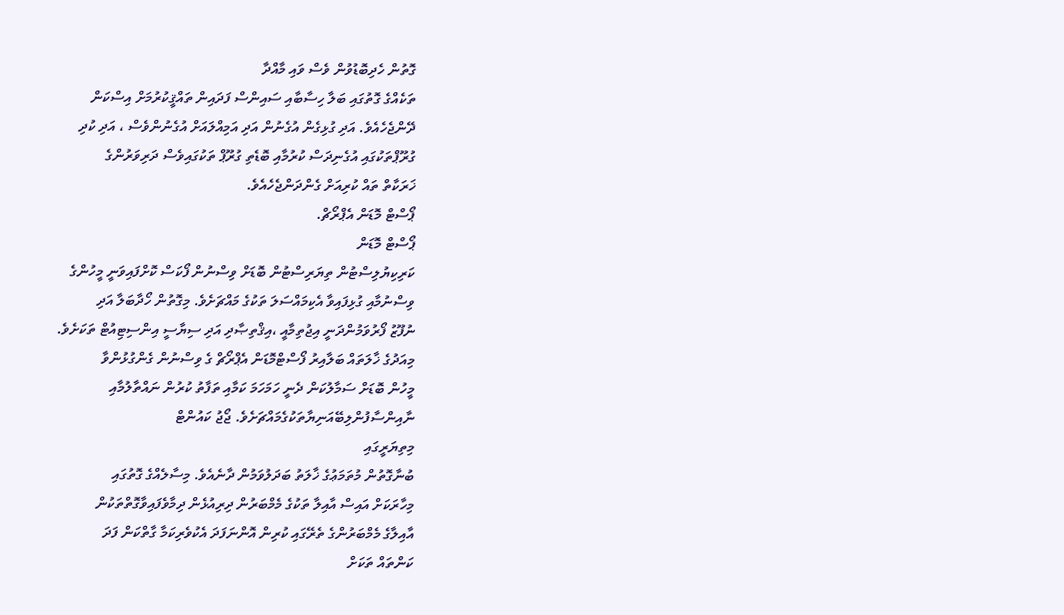ގޮތުން ހެދިބޮޑުވުން ވެސް ވައި މާއްދާ
ތަކެއްގެ ގޮތުގައި ބަލާ ހިސާބާއި ސައިންސް ފަދައިން ތައްޤީކުރުމަށް އިސްކަން
ދޭންޖެހެއެވެ. އަދި ގުޅިގެން އުގެނުން އަދި އަމިއްލައަށް އުގެނުންވެސް ، އަދި ކުދި
ގުރޫޕްތަކުގައި އުގެނިދަސް ކުރުމާއި ބޮޑެތި ގުރޫޕް ތަކުގައިވެސް ދަރިވަރުންގެ
ޚަރަކާތް ތައް ކުރިއަށް ގެންދަންޖެހެއެވެ.
ޕޯސްޓް މޮޑަން އެޕްރޯޗް.
ޕޯސްޓް މޮޑަން
ކަރިކިޔުލިސްޓުން ތިޔަރިސްޓުން ބޮޑަށް ވިސްނުން ފޯކަސް ކޮށްފައިވަނީ މީހުންގެ
ވިސްނުމާއި ގުޅިފައިވާ އެކިމައްސަލަ ތަކުގެ މައްޗަށެވެ. މިގޮތުން ހޯދާބަލާ އަދި
ނުފޫޒު ފޯރުވަމުންދަނީ އިޖުތިމާއީ ،އިޤްތިޞާދި އަދި ސިޔާސީ އިންސިޓިއުޓް ތަކަށެވެ.
މިއަދުގެ ޚާލަތައް ބަލާއިރު ފޯސްޓްމޮޑަން އެޕްރޯޗް ގެ ވިސްނުން ގެންގުޅުންވާ
މީހުން ބޮޑަށް ސަމާލުކަން ދެނީ ހަމަހަމަ ކަމާއި ތަފާތު ކުރުން ނައްތާލުމާއި
ނާއިންސާފުންލިބޭއަނިޔާތަކުގެމައްޗަށެވެ. ޖޯޖު ކައުންޓް
މިތިޔަރީގައި
ބުނާގޮތުން މުތަމަޢުގެ ޚާލަތު ބަދަލުވަމުން ދާނެއެވެ. މިސާލެއްގެ ގޮތުގައި
މިހާރަކަށް އައިސް އާއިލާ ތަކުގެ މެމްބަރުން ދިރިއުޅެން ދިމާވެފައިވާގޮތްތަކުން
އާއިލާގެ މެމްބަރުންގެ ތެރޭގައި ކުރިން އޮންނަފަދަ އެކުވެރިކަމާ ގާތްކަން ފަދަ
ކަންތައް ތަކަށް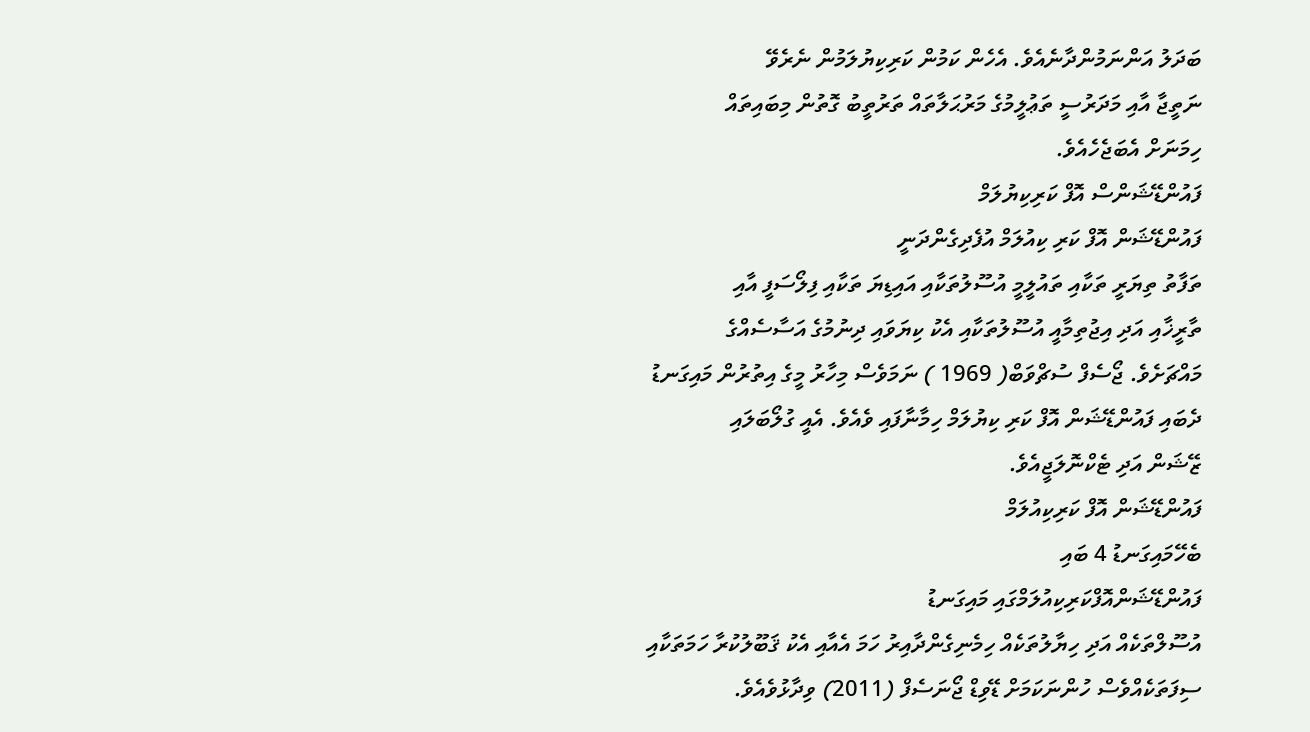ބަދަލު އަންނަމުންދާނެއެވެ. އެހެން ކަމުން ކަރިކިޔުލަމުން ނެރެވޭ
ނަތީޖާ އާއި މަދަރުސީ ތަޢުލީމުގެ މަރުޙަލާތައް ތަރުތީބު ގޮތުން މިބައިތައް
ހިމަނަށް އެބަޖެހެއެވެ.
ފައުންޑޭޝަންސް އޮފް ކަރިކިޔުލަމް
ފައުންޑޭޝަން އޮފް ކަރި ކިއުލަމް އުފެދިގެންދަނީ
ތަފާތު ތިޔަރީ ތަކާއި ތައުލީމީ އުސޫލުތަކާއި އައިޑިޔަ ތަކާއި ފިލޯސަފީ އާއި
ތާރީޚާއި އަދި އިޖުތިމާއީ އުސޫލުތަކާއި އެކު ކިޔަވައި ދިނުމުގެ އަސާސެއްގެ
މައްޗަށެވެ. ޖޯސެފް ސުޗްވަބް( 1969 ) ނަމަވެސް މިހާރު މީގެ އިތުރުން މައިގަނޑު
ދެބައި ފައުންޑޭޝަން އޮފް ކަރި ކިޔުލަމް ހިމާނާފައި ވެއެވެ. އެއީ ގުލޯބަލައި
ޒޭޝަން އަދި ޓެކްނޮލަޖީއެވެ.
ފައުންޑޭޝަން އޮފް ކަރިކިއުލަމް
ބެހޭމައިގަނޑު 4 ބައި
ފައުންޑޭޝަންއޮފްކަރިކިއުލަމްގައި މައިގަނޑު
އުސޫލްތަކެއް އަދި ހިޔާލުތަކެއް ހިމެނިގެންދާއިރު ހަމަ އެއާއި އެކު ޤަބޫލުކުރާ ހަމަތަކާއި
ސިފަތަކެއްވެސް ހުންނަކަމަށް ޑޭވިޑް ޖޯނަސެފް (2011) ވިދާޅުވެއެވެ.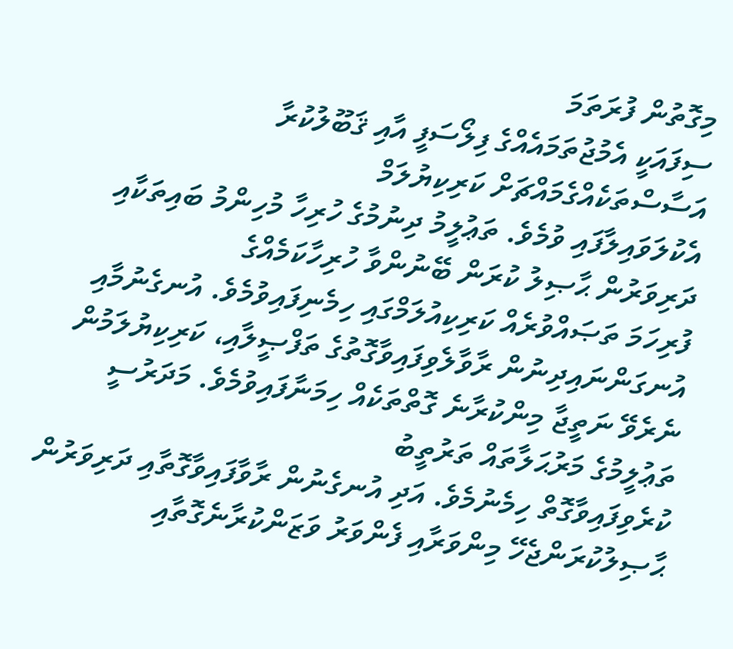މިގޮތުން ފުރަތަމަ
ސިފައަކީ އެމުޖުތަމައެއްގެ ފިލޯސަފީ އާއި ޤަބޫލުކުރާ އަސާސްތަކެއްގެމައްޗަށް ކަރިކިޔުލަމް
އެކުލަވައިލާފައި ވުމެވެ. ތަޢުލީމު ދިނުމުގެ ހުރިހާ މުހިންމު ބައިތަކާއި ދަރިވަރުން ޙާޞިލު ކުރަން ބޭނުންވާ ހުރިހާކަމެއްގެ
ފުރިހަމަ ތަޞައްވުރެއް ކަރިކިއުލަމްގައި ހިމެނިފައިވުމެވެ. އުނގެނުމާއި އުނގަންނައިދިނުން ރާވާލެވިފައިވާގޮތުގެ ތަފްޞީލާއި، ކަރިކިޔުލަމުން
ނެރެވޭ ނަތީޖާ މިންކުރާނެ ގޮތްތަކެއް ހިމަނާފައިވުމެވެ. މަދަރުސީ ތަޢުލީމުގެ މަރުޙަލާތައް ތަރުތީބު
ކުރެވިފައިވާގޮތް ހިމެނުމެވެ. އަދި އުނގެނުން ރާވާފައިވާގޮތާއި ދަރިވަރުން ޙާޞިލުކުރަންޖެހޭ މިންވަރާއި ފެންވަރު ވަޒަންކުރާނެގޮތާއި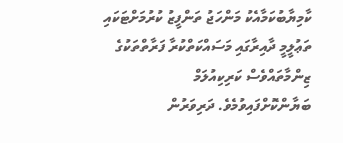ކާމިޔާބުކަމާއެކު މަންހަޖު ތަންފީޒު ކުރުމަށްޓަކައި ތަޢުލީމީ ދާއިރާގައި މަސައްކަތްކުރާ ފަރާތްތަކުގެ ޒިންމާތައްވެސް ކަރިކިއުލަމް
ބަޔާންކޮށްފައިވުމެވެ. ދަރިވަރުން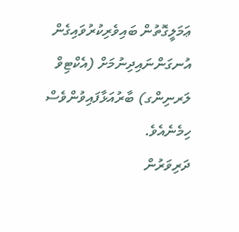ޢަމަލީގޮތުން ބައިވެރިކުރުވައިގެން އުނގަންނައިދިނުމަށް (އެކްޓިވް
ލަރނިންގ) ބާރުއަޅާފައިވުންވެސް ހިމެނެއެވެ.
ދަރިވަރުން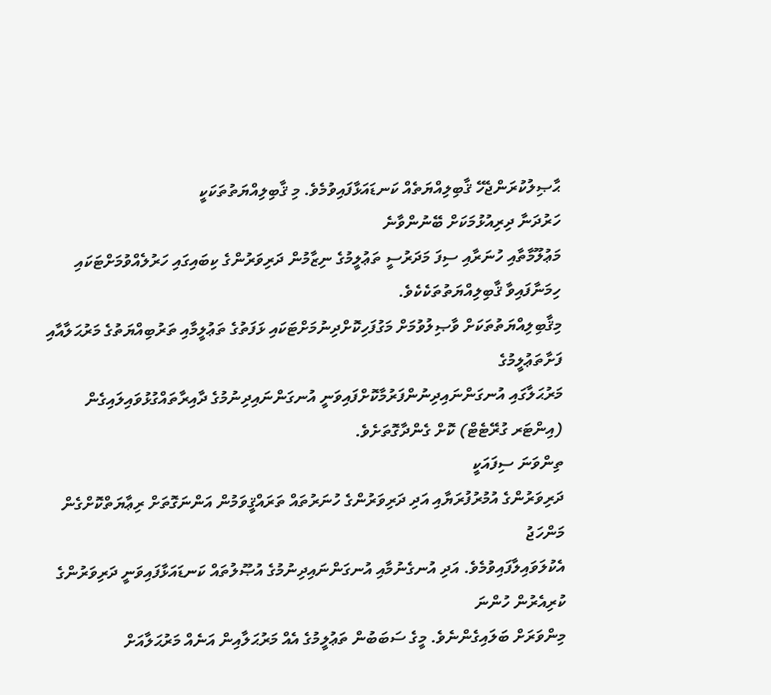ޙާޞިލުކުރަންޖެހޭ ޤާބިލިއްޔަތެއް ކަނޑައަޅާފައިވުމެވެ. މި ޤާބިލިއްޔަތުތަކަކީ
ހަރުދަނާ ދިރިއުޅުމަކަށް ބޭނުންވާނެ
މަޢުލޫމާތާއި ހުނަރާއި ސިފަ މަދަރުސީ ތަޢުލީމުގެ ނިޒާމުން ދަރިވަރުންގެ ކިބައިގައި ހަރުލެއްވުމަށްޓަކައި ހިމަނާފައިވާ ޤާބިލިއްޔަތުތަކެކެވެ.
މިޤާބިލިއްޔަތުތަކަށް ވާޞިލުވުމަށް މަގުފަހިކޮށްދިނުމަށްޓަކައި ޅަފަތުގެ ތަޢުލީމާއި ތަރުބިއްޔަތުގެ މަރުޙަލާއާއި ފަށާތަޢުލީމުގެ
މަރުޙަލާގައި އުނގަންނައިދިނުންފަރުމާކޮށްފައިވަނީ އުނގަންނައިދިނުމުގެ ދާއިރާތައްގުޅުވައިލައިގެން
(އިންޓަރ ގުރޭޓެޓް) ކޮށް ގެންދާގޮތަށެވެ.
ތިންވަނަ ސިފައަކީ
ދަރިވަރުންގެ އުމުރުފުރަޔާއި އަދި ދަރިވަރުންގެ ހުނަރުތައް ތަރައްޤީވަމުން އަންނަގޮތަށް ރިޢާޔަތްކޮށްގެން މަންހަޖު
އެކުލަވައިލާފައިވުމެވެ. އަދި އުނގެނުމާއި އުނގަންނައިދިނުމުގެ އުޞޫލުތައް ކަނޑައަޅާފައިވަނީ ދަރިވަރުންގެ ކުރިއެރުން ހުންނަ
މިންވަރަށް ބަލައިގެންނެވެ. މީގެ ސަބަބުން ތަޢުލީމުގެ އެއް މަރުޙަލާއިން އަނެއް މަރުޙަލާއަށް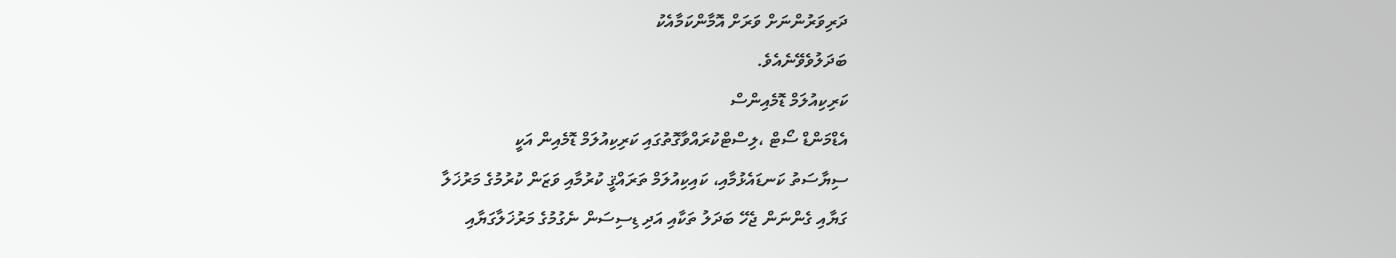ދަރިވަރުންނަށް ވަރަށް އޮމާންކަމާއެކު
ބަދަލުވެވޭނެއެވެ.
ކަރިކިއުލަމް ޑޮމެއިންސް
އެޑްމަންޑް ސޯޓް ،ލިސްޓްކުރައްވާގޮތުގައި ކަރިކިއުލަމް ޑޮމެއިން އަކީ
ސިޔާސަތު ކަނޑައެޅުމާއި، ކައިކިއުލަމް ތަރައްޤީ ކުރުމާއި ވަޒަން ކުރުމުގެ މަރުޚަލާ
ގަޔާއި ގެންނަން ޖެހޭ ބަދަލު ތަކާއި އަދި ޑިސިސަން ނެގުމުގެ މަރުޚަލާގަޔާއި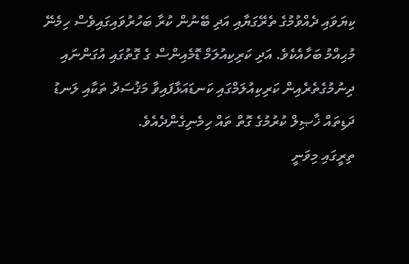ކިޔަވައި ދެއްވުމުގެ ތެރޭގަޔާއި އަދި ބޭނުން ކުރާ ބަހުރުވައިގައިވެސް ހިމެނޭ
މުޙިއްމު ބަހާއެކެވެ. އަދި ކަރިކިއުލަމް ޑޮމެއިންސް ގެ ގޮތުގައި އުގަންނައި
ދިނުމުގެތެރެއިން ކަރިކިއުލަމްގައި ކަނޑައަޅާފައިވާ މަޤުސަދު ތަކާއި ލަނޑު
ދަޑިތައް ޚާޞިލް ކުރުމުގެ ގޮތް ތައް ހިމެނިގެންދެއެވެ.
ތިރީގައި މިވަނީ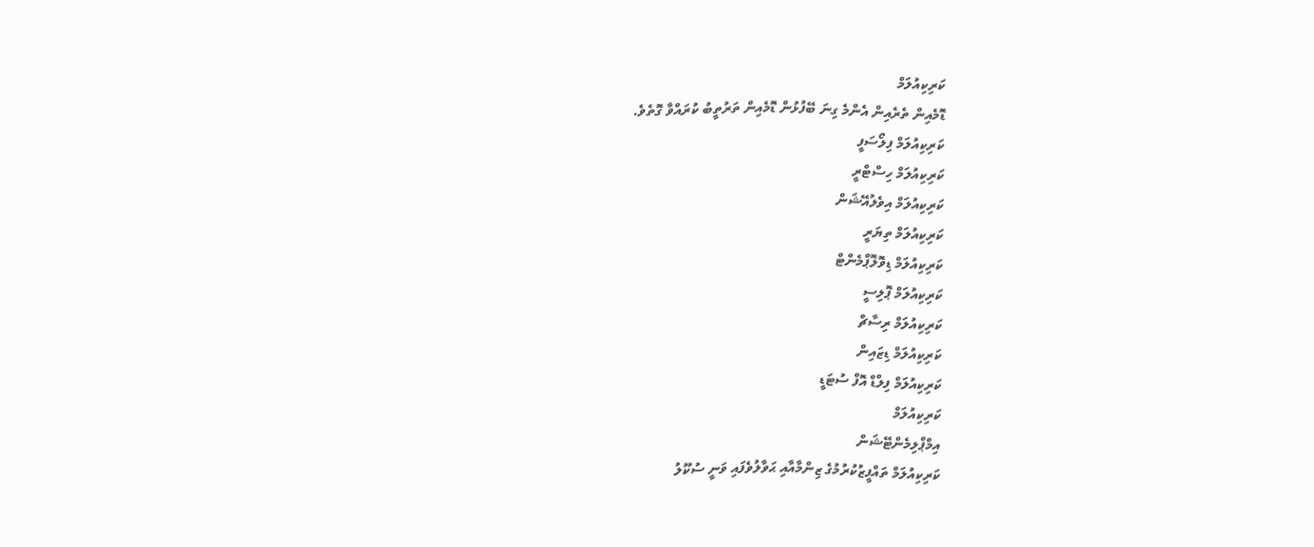ކަރިކިއުލަމް
ޑޮމެއިން ތެރެއިން އެންމެ ގިނަ ބޭފުޅުން ޑޮމެއިން ތަރުތީބު ކުރައްވާ ގޮތެވެ.
ކަރިކިއުލަމް ފިލޯސަފީ
ކަރިކިއުލަމް ހިސްޓްރީ
ކަރިކިއުލަމް އިވެލުއޭޝަން
ކަރިކިއުލަމް ތިޔަރީ
ކަރިކިއުލަމް ޑިވޮލޮޕްމެންޓް
ކަރިކިއުލަމް ޕޮލިސީ
ކަރިކިއުލަމް ރިސާޗް
ކަރިކިއުލަމް ޑިޒައިން
ކަރިކިއުލަމް ފިލްޑް އޮފް ސުޓަޑީ
ކަރިކިއުލަމް
އިމްޕްލިމެންޓޭޝަން
ކަރިކިއުލަމް ތައްފީޒުކުރުމުގެ ޒިންމާއާއި ޙަވާލުވެފައި ވަނީ ސުކޫލު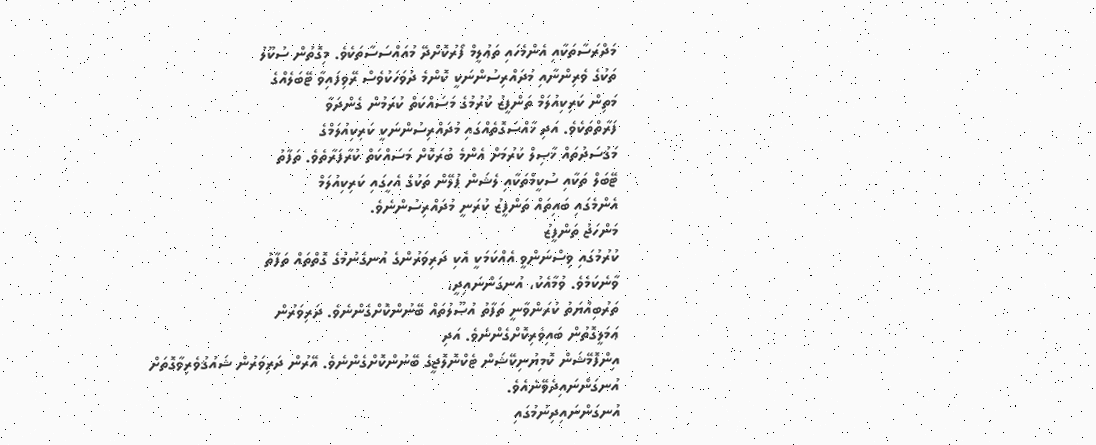މަދްރަސާތަކާއި އެންމެހައި ތަޢުލީމް ފޯރުކޮށްދޭ މުއައްސަސާތަކެވެ. މިގޮތުން ސުކޫލު
ތަކުގެ ވެރިންނާއި މުދައްރިސުންނަކީ ކޮންމެ ދުވަހަކުވެސް ރޭވިފައިވާ ޓޭބަލެއްގެ
މަތިން ކަރިކިއުލަމް ތަންފީޒު ކުރުމުގެ މަސައްކަތް ކުރަމުން ގެންދަވާ
ފަރާތްތަކެވެ. އަދި ޚާއްސަގޮތެއްގައި މުދައްރިސުންނަކީ ކަރިކިއުލަމްގެ
މަޤުސަދުތައް ޚާޞިލް ކުރުމަށް އެންމެ ބުރަކޮށް މަސައްކަތް ކުރާފަރާތެވެ. ތަފާތު
ޓޭބަލް ތަކާއި ސުކީމްތަކާއި ލެޝަން ޕުލޭން ތަކުގެ އެހީގައި ކަރިކިއުލަމް
އެންމެގައި ބައިތައް ތަންފީޒު ކުރަނީ މުދައްރިސުންނެވެ.
މަންހަޖު ތަންފީޒު
ކުރުމުގައި ވިސްނަންވީ އެއްކަމަކީ އެކި ދަރިވަރުންގެ އުނގެނުމުގެ ގޮތްތައް ތަފާތު
ވާނެކަމެވެ. ވުމާއެކު، އުނގަންނައިދީ،
ތަރުބިއްޔަތު ކުރަންވާނީ ތަފާތު އުޞޫލުތައް ބޭނުންކޮށްގެންނެވެ. ދަރިވަރުން
ޢަމަލީގޮތުން ބައިވެރިކޮށްގެންނެވެ. އަދި
އިންފޮމޭޝަން ކޮމިޔުނިކޭޝަން ޓެކްނޮލޮޖީގެ ބޭނުންކޮށްގެންނެވެ. އޭރުން ދަރިވަރުން ޝައުޤުވެރިވާގޮތަށް އުނގަންނައިދެވޭނެއެވެ.
އުނގަންނައިދިނުމުގައި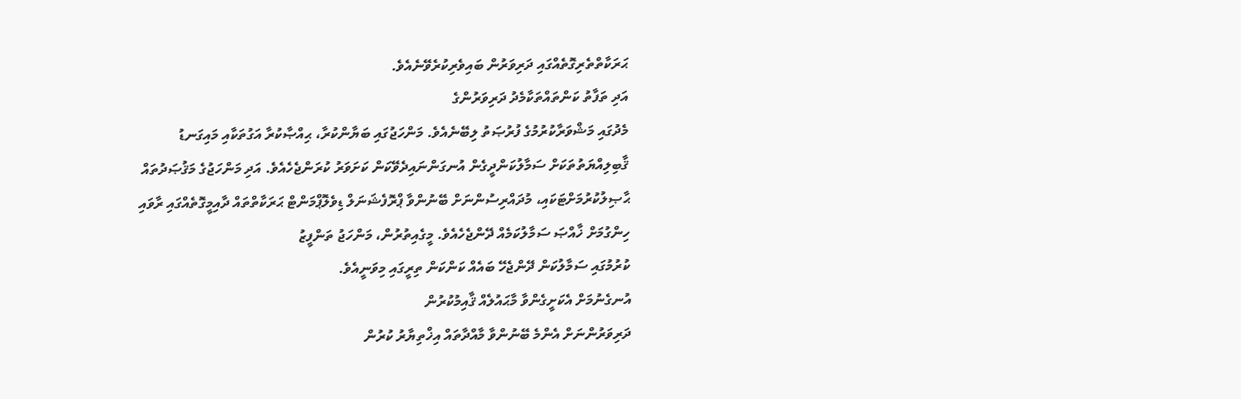ޙަރަކާތްތެރިގޮތެއްގައި ދަރިވަރުން ބައިވެރިކުރެވޭނެއެވެ.
އަދި ތަފާތު ކަންތައްތަކާމެދު ދަރިވަރުންގެ
މެދުގައި މަޝްވަރާކުރުމުގެ ފުރުޞަތު ލިބޭނެއެވެ. މަންހަޖުގައި ބަޔާންކުރާ، ޙިއްޞާކުރާ އަގުތަކާއި މައިގަނޑު
ޤާބިލިއްޔަތުތަކަށް ސަމާލުކަންދީގެން އުނގަންނައިދެވޭކަން ކަށަވަރު ކުރަންޖެހެއެވެ. އަދި މަންހަޖުގެ މަޤުޞަދުތައް
ޙާޞިލުކުރުމަށްޓަކައި، މުދައްރިސުންނަށް ބޭނުންވާ ޕްރޮފެޝަނަލް ޑިވެލޮޕްމަންޓް ޙަރަކާތްތައް ދާއިމީގޮތެއްގައި ރާވައި
ހިންގުމަށް ޚާއްޞަ ސަމާލުކަމެއް ދޭންޖެހެއެވެ. މީގެއިތުރުން، މަންހަޖު ތަންފީޒު
ކުރުމުގައި ސަމާލުކަން ދޭންޖެހޭ ބައެއް ކަންކަން ތިރީގައި މިވަނީއެވެ.
އުނގެނުމަށް އެކަށީގެންވާ މާޙައުލެއް ޤާއިމުކުރުން
ދަރިވަރުންނަށް އެންމެ ބޭނުންވާ މާއްދާތައް އިޚްތިޔާރު ކުރުން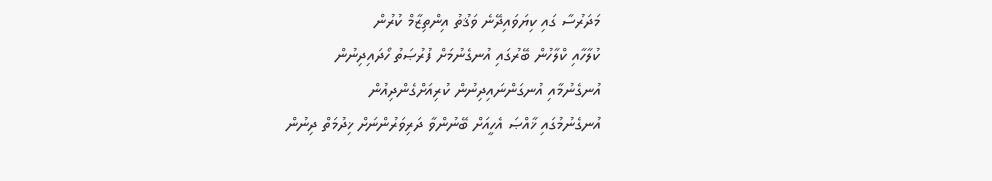މަދަރުސާ ގައި ކިޔަވައިދޭނެ ވަޤުތު އިންތިޒާމް ކުރުން
ކުލާހާއި ކްލާހުން ބޭރުގައި އުނގެނުމަށް ފުރުޞަތު ހޯދައިދިނުން
އުނގެނުމާއި އުނގަންނައިދިނުން ކުރިއަށްގެންދިއުން
އުނގެނުމުގައި ޚާއްޞަ އެހީއަށް ބޭނުންވާ ދަރިވަރުންނަށް ޚިދުމަތް ދިނުން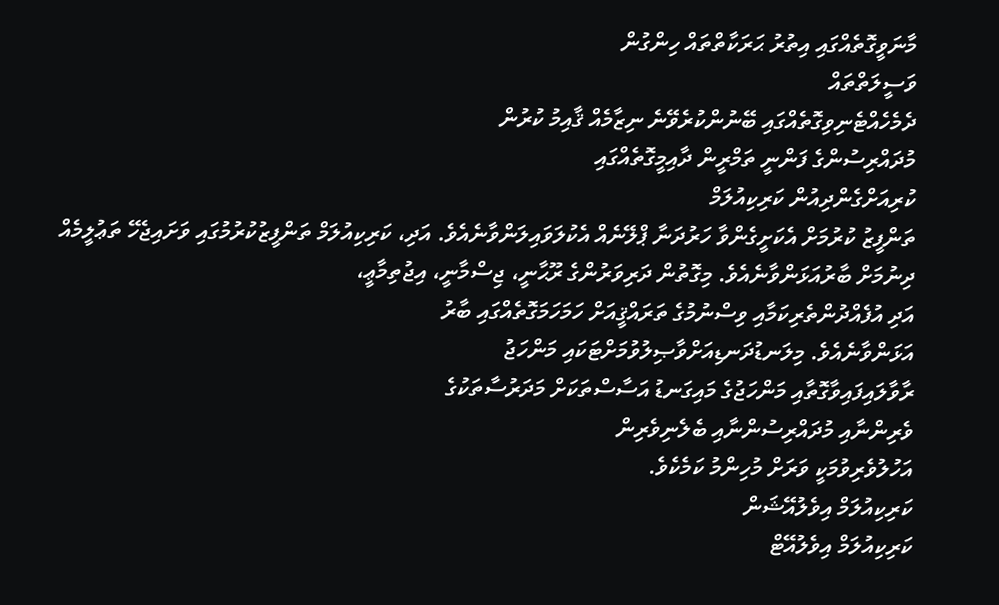މާނަވީގޮތެއްގައި އިތުރު ޙަރަކާތްތައް ހިންގުން
ވަސީލަތްތައް
ދެމެހެއްޓެނިވިގޮތެއްގައި ބޭނުންކުރެވޭނެ ނިޒާމެއް ޤާއިމު ކުރުން
މުދައްރިސުންގެ ފަންނީ ތަމްރީން ދާއިމީގޮތެއްގައި
ކުރިއަށްގެންދިއުން ކަރިކިއުލަމް
ތަންފީޒު ކުރުމަށް އެކަށީގެންވާ ހަރުދަނާ ޕްލޭނެއް އެކުލަވައިލަންވާނެއެވެ. އަދި، ކަރިކިއުލަމް ތަންފީޒުކުރުމުގައި ވަށައިޖެހޭ ތަޢުލީމެއް
ދިނުމަށް ބާރުއަޅަންވާނެއެވެ. މިގޮތުން ދަރިވަރުންގެ ރޫޙާނީ، ޖިސްމާނީ، އިޖުތިމާޢީ،
އަދި އުފެއްދުންތެރިކަމާއި ވިސްނުމުގެ ތަރައްޤީއަށް ހަމަހަމަގޮތެއްގައި ބާރު
އަޅަންވާނެއެވެ. މިލަނޑުދަނޑިއަށްވާޞިލުވުމަށްޓަކައި މަންހަޖު
ރާވާލައިފައިވާގޮތާއި މަންހަޖުގެ މައިގަނޑު އަސާސްތަކަށް މަދަރުސާތަކުގެ
ވެރިންނާއި މުދައްރިސުންނާއި ބެލެނިވެރިން
އަހުލުވެރިވުމަކީ ވަރަށް މުހިންމު ކަމެކެވެ.
ކަރިކިއުލަމް އިވެލުއޭޝަން
ކަރިކިއުލަމް އިވެލުއޭޓް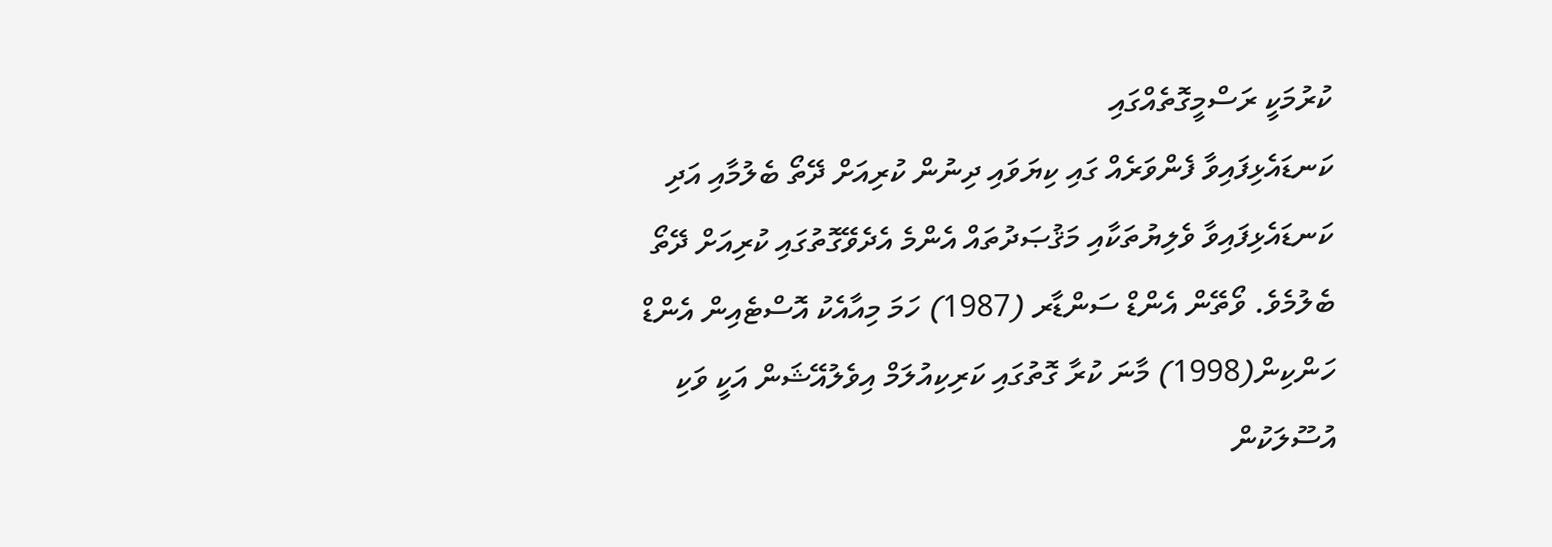ކުރުމަކީ ރަސްމީގޮތެއްގައި
ކަނޑައެޅިފައިވާ ފެންވަރެއް ގައި ކިޔަވައި ދިނުން ކުރިއަށް ދޭތޯ ބެލުމާއި އަދި
ކަނޑައެޅިފައިވާ ވެލިޔުތަކާއި މަޤުޞަދުތައް އެންމެ އެދެވޭގޮތުގައި ކުރިއަށް ދޭތޯ
ބެލުމެވެ. ވޯތޭން އެންޑް ސަންޑާރ (1987) ހަމަ މިއާއެކު އޮސްޓެއިން އެންޑް
ހަންކިން(1998) މާނަ ކުރާ ގޮތުގައި ކަރިކިއުލަމް އިވެލުއޭޝަން އަކީ ވަކި
އުސޫލަކުން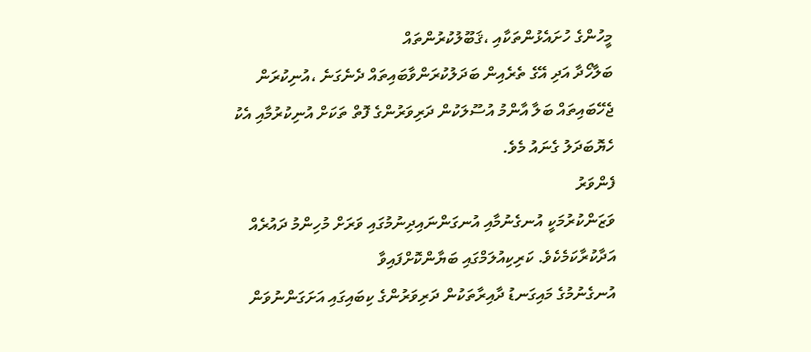މީހުންގެ ހުށައެޅުންތަކާއި ،ޤަބޫލުކުރުންތައް
ބަލާހޯދާ އަދި އޭގެ ތެރެއިން ބަދަލުކުރަންވާބައިތައް ދެނެގަނެ ،އުނިކުރަން
ޖެހޭބައިތައް ބަލާ އާންމު އުސޫލަކުން ދަރިވަރުންގެ ފޮތް ތަކަށް އުނިކުރުމާއި އެކު
ހެޔޮބަދަލު ގެނައު މެވެ.
ފެންވަރު
ވަޒަންކުރުމަކީ އުނގެނުމާއި އުނގަންނައިދިނުމުގައި ވަރަށް މުހިންމު ދައުރެއް
އަދާކުރާކަމެކެވެ. ކަރިކިއުލަމްގައި ބަޔާންކޮށްފައިވާ
އުނގެނުމުގެ މައިގަނޑު ދާއިރާތަކުން ދަރިވަރުންގެ ކިބައިގައި އަށަގަންނުވަން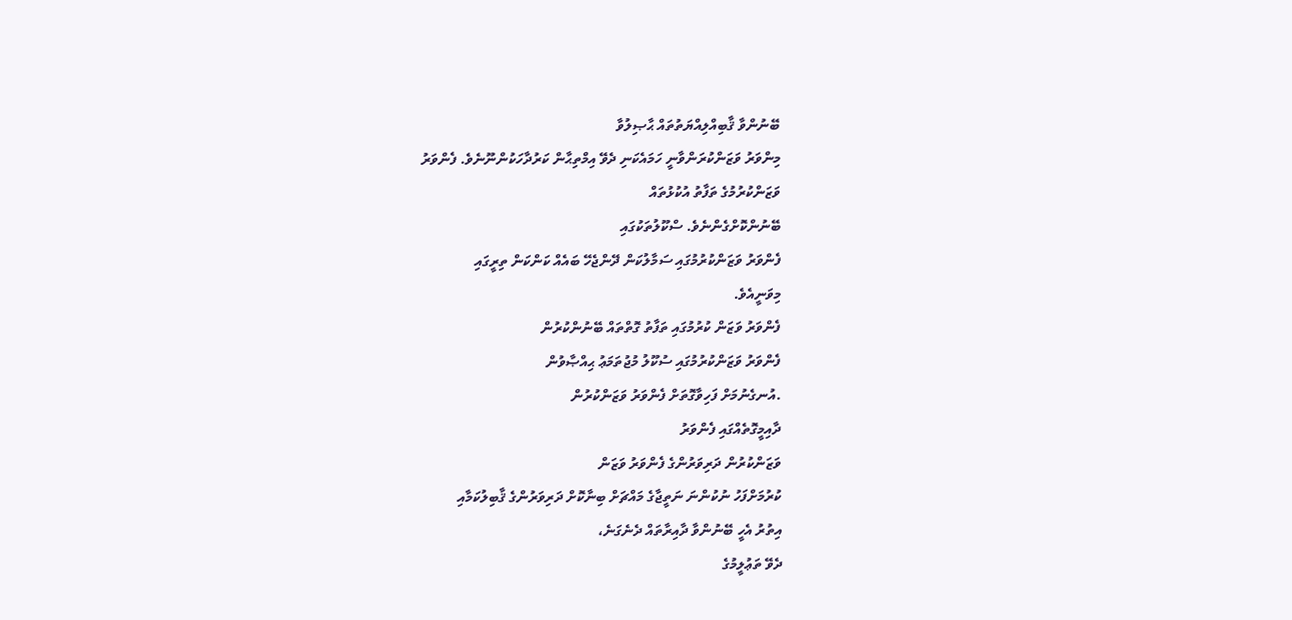ބޭނުންވާ ޤާބިއްލިއްޔަތުތައް ޙާޞިލުވާ
މިންވަރު ވަޒަންކުރަންވާނީ ހަމައެކަނި ދެވޭ އިމްތިޙާން ކަރުދާހަކުންނޫނެވެ. ފެންވަރު
ވަޒަންކުރުމުގެ ތަފާތު އުކުޅުތައް
ބޭނުންކޮށްގެންނެވެ. ސްކޫލުތަކުގައި
ފެންވަރު ވަޒަންކުރުމުގައި ސަމާލުކަން ދޭންޖެހޭ ބައެއް ކަންކަން ތިރީގައި
މިވަނީއެވެ.
ފެންވަރު ވަޒަން ކުރުމުގައި ތަފާތު ގޮތްތައް ބޭނުންކުރުން
ފެންވަރު ވަޒަންކުރުމުގައި ސުކޫލު މުޖުތަމަޢު ޙިއްޞާވުން
.އުނގެނުމަށް ފަހިވާގޮތަށް ފެންވަރު ވަޒަންކުރުން
ދާއިމީގޮތެއްގައި ފެންވަރު
ވަޒަންކުރުން ދަރިވަރުންގެ ފެންވަރު ވަޒަން
ކުރުމަށްފަހު ނުކުންނަ ނަތީޖާގެ މައްޗަށް ބިނާކޮށް ދަރިވަރުންގެ ޤާބިލުކަމާއި
އިތުރު އެހީ ބޭނުންވާ ދާއިރާތައް ދެނެގަނެ،
ދެވޭ ތަޢުލީމުގެ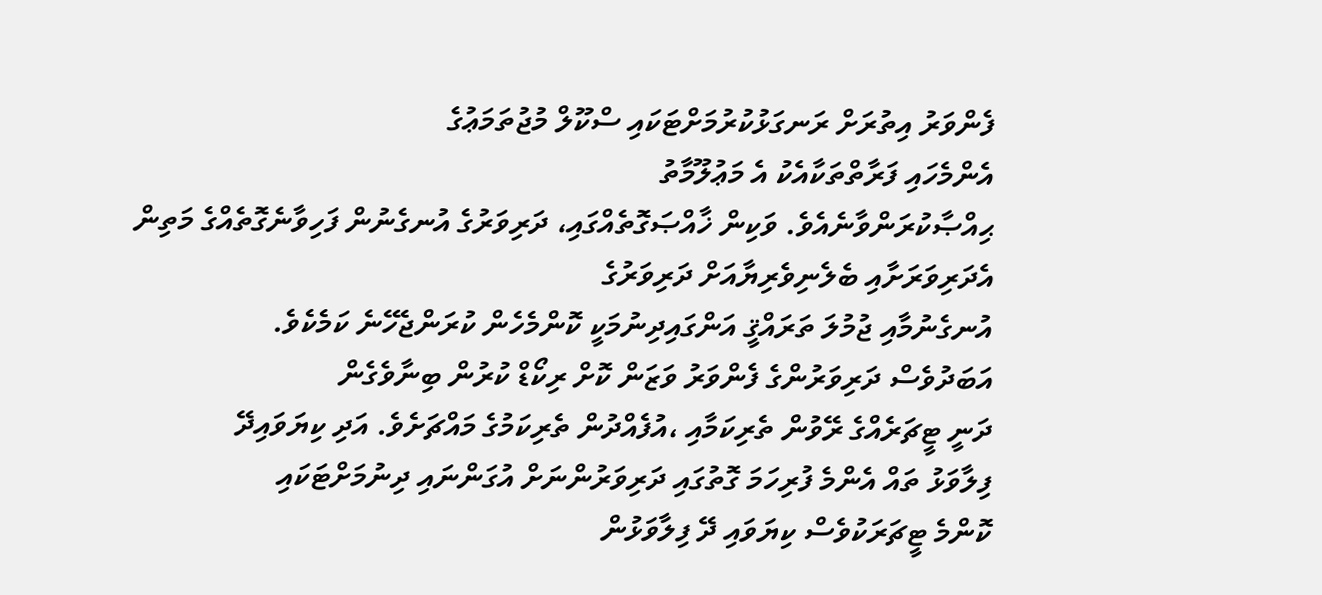ފެންވަރު އިތުރަށް ރަނގަޅުކުރުމަށްޓަކައި ސްކޫލް މުޖުތަމަޢުގެ
އެންމެހައި ފަރާތްތަކާއެކު އެ މަޢުލޫމާތު
ޙިއްޞާކުރަންވާނެއެވެ. ވަކިން ޚާއްޞަގޮތެއްގައި، ދަރިވަރުގެ އުނގެނުން ފަހިވާނެގޮތެއްގެ މަތިން އެދަރިވަރަށާއި ބެލެނިވެރިޔާއަށް ދަރިވަރުގެ
އުނގެނުމާއި ޖުމުލަ ތަރައްޤީ އަންގައިދިނުމަކީ ކޮންމެހެން ކުރަންޖެހޭނެ ކަމެކެވެ.
އަބަދުވެސް ދަރިވަރުންގެ ފެންވަރު ވަޒަން ކޮށް ރިކޯޑް ކުރުން ބިނާވެގެން
ދަނީ ޓީޗަރެއްގެ ރޭވުން ތެރިކަމާއި ،އުފެއްދުން ތެރިކަމުގެ މައްޗަށެވެ. އަދި ކިޔަވައިދޭ
ފިލާވަޅު ތައް އެންމެ ފުރިހަމަ ގޮތުގައި ދަރިވަރުންނަށް އުގަންނައި ދިނުމަށްޓަކައި
ކޮންމެ ޓީޗަރަކުވެސް ކިޔަވައި ދޭ ފިލާވަޅުން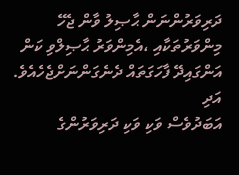ދަރިވަރުންނަން ޙާޞިލު ވާން ޖެހޭ
މިންވަރުތަކާއި ،އެމިންވަރު ޙާޞިލްވި ކަން އަންގައިދޭ ފާހަގަތައް ދެނެގަންނަށްޖެހެއެވެ. އަދި
އަބަދުވެސް ވަކި ވަކި ދަރިވަރުންގެ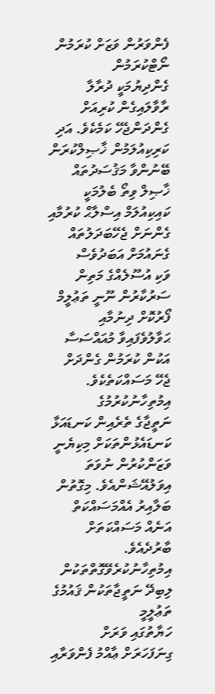ފެންވަރުން ވަޒަށް ކުރަމުން ނޯޓްކުރަމުން
ގެންދިޔުމަކީ ދުރާލާ ރާވާލައިގެން ކުރިއަށް ގެންދަންޖެހޭ ކަމެކެވެ. އަދި
ކަރިކިއުލަމުން ޚާޞިލްކުރަން ބޭނުންވާ މަޤުސަދުތައް ޚާޞިލް ވިތޯ ބެލުމަކީ
ކައިކިއުލަމް އިސްލާޙް ކުރުމާއި ގެންނަށް ޖެހޭބަދަލުތައް ގެނައުމަށް އަބަދުވެސް
ވަކި އުސޫލެއްގެ މަތިން ސަރުކާރުން ނޫނީ ތަޢުލީމް ފޯރުކޮށް ދިނުމާއި
ޙަވާލުވެފައިވާ މުއައްސަސާ އަކުން ކުރަމުން ގެންދަށް ޖެހޭ މަސައްކަތެކެވެ. އިމުތިހާނުކުރުމުގެ
ނަތީޖާގެ ތެރެއިން ކަނޑައަޅާ ކަނޑައެޅުންތަކަށް މިކިޔެނީ ވަޒަންކުރުން ނުވަތަ
އިވަލުއޭޝަންއެވެ. މިގޮތުން ބަލާއިރު އެއްމަސައްކަތް އަނެއް މަސައްކަތަށް
ބާރުދެއެވެ. އިމުތިހާނުކުރެވޭގޮތްތަކުން ލިބިދޭ ނަތީޖާތަކުން ޤައުމުގެ ތަޢުލީމީ
ހަޔާތުގައި ވަރަށް ގިނަފަހަރަށް ޢާއްމު ފެންވަރާއި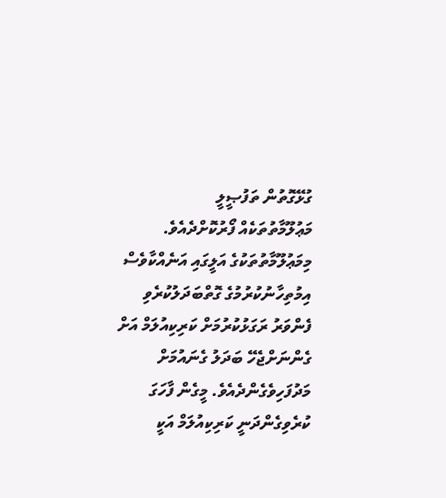ގުޅޭގޮތުން ތަފުޞީލީ
މަޢުލޫމާތުތަކެއް ފޯރުކޮށްދެއެވެ. މިމަޢުލޫމާތުތަކުގެ އަލީގައި އަނެއްކާވެސް
އިމުތިހާނުކުރުމުގެ ގޮތްބަދަލުކުރެވި ފެންވަރު ރަގަޅުކުރުމަށް ކަރިކިއުލަމް އަށް
ގެންނަށްޖެހޭ ބަދަލު ގެނައުމަށް މަދުފަހިވެގެންދެއެވެ. މީގެން ފާހަގަ
ކުރެވިގެންދަނީ ކަރިކިއުލަމް އަކީ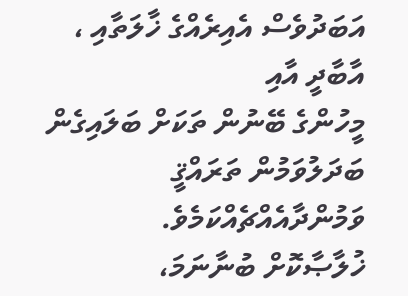އަބަދުވެސް އެއިރެއްގެ ޚާލަތާއި ، އާބާދީ އާއި
މީހުންގެ ބޭނުން ތަކަށް ބަލައިގެން ބަދަލުވަމުން ތަރައްޤީ ވަމުންދާއެއްޗެއްކަމެވެ.
ޚުލާޞާކޮށް ބުނާނަމަ،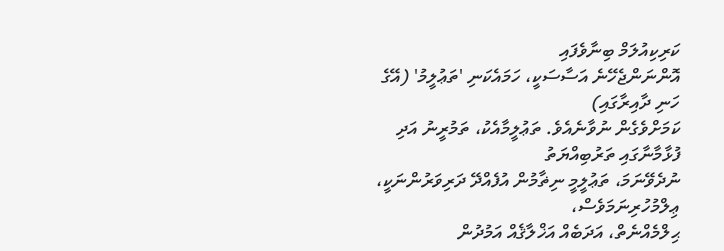ކަރިކިއުލަމް ބިނާވެފައި
އޮންނަންޖެހޭނެ އަސާސަކީ، ހަމައެކަނި 'ތަޢުލީމު' (އޭގެ ހަނި ދާއިރާގައި)
ކަމަށްވެގެން ނުވާނެއެވެ. ތަޢުލީމާއެކު، ތަމުރީނު އަދި ފުޅާމާނާގައި ތަރުބިއްޔަތު
ނުދެވޭނަމަ، ތަޢުލީމީ ނިޡާމުން އުފެއްދޭ ދަރިވަރުންނަކީ، ޢިލްމުހުރިނަމަވެސް،
ޙިލްމެއްނެތް، އަދަބެއް އަޚްލާޤެއް އަމުދުން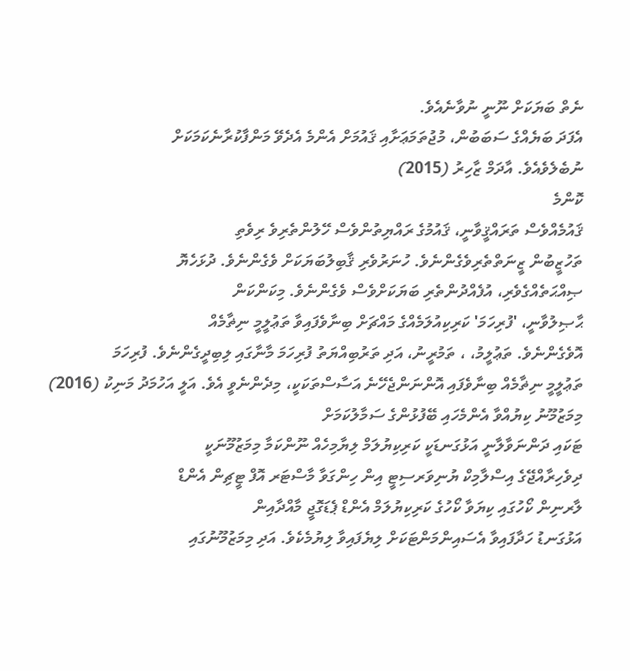ނެތް ބަޔަކަށް ނޫނީ ނުވާނެއެވެ.
އެފަދަ ބަޔެއްގެ ސަބަބުން، މުޖުތަމަޢަށާއި ޤައުމަށް އެންމެ އެދެވޭ މަންފާކުރާނެކަމަކަށް
ނުބެލެވެއެވެ. އާދަމް ޒާހިރު (2015)
ކޮންމެ
ޤައުމެއްވެސް ތަރައްޤީވާނީ، ޤައުމުގެ ރައްޔިތުންވެސް ހޭލުންތެރިވެ ރިވެތި
ތަހުޒީބުން ޒީނަތްތެރިވެގެންނެވެ. ހުނަރުވެރި ޤާބިލުބަޔަކަށް ވެގެންނެވެ. ދުޅަހެޔޮ
ޞިއްޙަތެއްގެވެރި، އުފެއްދުންތެރި ބަޔަކަށްވެސް ވެގެންނެވެ. މިކަންކަން
ޙާޞިލުވާނީ، 'ފުރިހަމަ' ކަރިކިއުލަމެއްގެ މައްޗަށް ބިނާވެފައިވާ ތަޢުލީމީ ނިޡާމެއް
އޮވެގެންނެވެ. ތަޢުލީމު، ، ތަމުރީނު، އަދި ތަރުބިއްޔަތު ފުރިހަމަ މާނާގައި ލިބިދީގެންނެވެ. ފުރިހަމަ
ތަޢުލީމީ ނިޡާމެއް ބިނާވެފައި އޮންނަންޖެހޭނެ އަސާސްތަކަކީ، މިދެންނެވީ އެވެ. އަލީ އަހުމަދު މަނިކު (2016)
މިމަޒުމޫނު ކިޔުއްވާ އެންމެހައި ބޭފުޅުންގެ ސަމާލުކަމަށް
ޓަކައި ދަންނަވާލާނީ އަޅުގަނޑަކީ ކަރިކިޔުލަމް ލިޔާމިހެއް ނޫންކަމާ މިމަޒުމޫނަކީ
ދިވެހިރާއްޖޭގެ އިސްލާމިކް ޔުނިވަރސިޓީ އިން ހިންގަވާ މާސްޓަރ އޮފް ޓީޗިން އެންޑް
ލާރނިން ކޯހުގައި ކިޔަވާ ކޯހުގެ ކަރިކިޔުލަމް އެންޑް ޕެޑަގޮޖީ މާއްދާއިން
އަޅުގަނޑު ހަދާފައިވާ އެސައިންމަންޓަކަށް ލިޔެފައިވާ ލިޔުމެކެވެ. އަދި މިމަޒުމޫނުގައި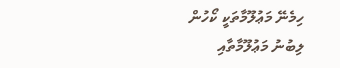ހިމެނޭ މަޢުލޫމާތަކީ ކޯހުން ލިބުނު މަޢުލޫމާތާއި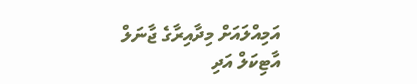އަމިއްލައަށް މިދާއިރާގެ ޖާނަލް
އާޓިކަލް އަދި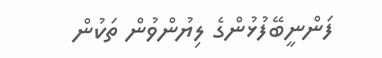ފަންނީބޭފުޅުންގެ ލިޔުންވުން ތަކުން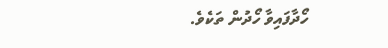ހޯދާފައިވާ ހޯދުން ތަކެވެ.